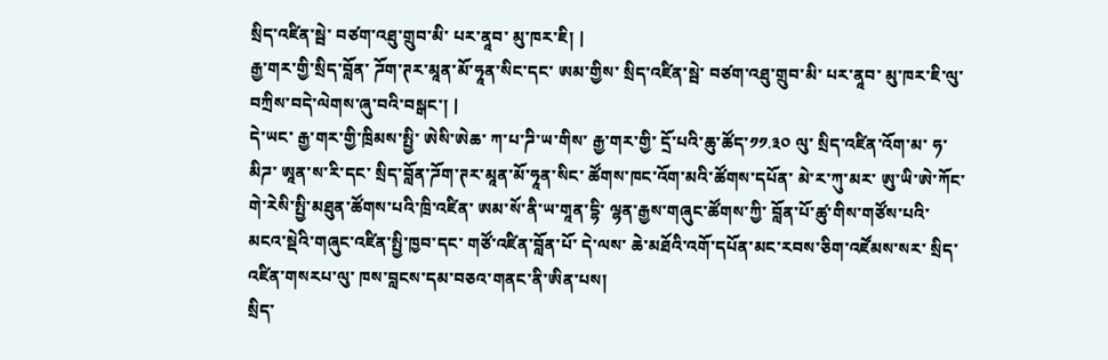སྲིད་འཛིན་སྦེ་ བཙག་འཐུ་གྲུབ་མི་ པར་ནཱབ་ མུ་ཁར་ཇི། |
རྒྱ་གར་གྱི་སྲིད་བློན་ ཌོག་ཊར་མཱན་མོ་ཧཱན་སིང་དང་ ཨམ་གྱིས་ སྲིད་འཛིན་སྦེ་ བཙག་འཐུ་གྲུབ་མི་ པར་ནཱབ་ མུ་ཁར་ཇི་ལུ་ བཀྲིས་བདེ་ལེགས་ཞུ་བའི་བསྒང་། |
དེ་ཡང་ རྒྱ་གར་གྱི་ཁྲིམས་སྤྱི་ ཨེསི་ཨེཆ་ ཀ་པ་ཌི་ཡ་གིས་ རྒྱ་གར་གྱི་ དྲོ་པའི་ཆུ་ཚོད་༡༡.༣༠ ལུ་ སྲིད་འཛིན་འོག་མ་ ཧ་མིཌ་ ཨཱན་ས་རི་དང་ སྲིད་བློན་ཌོག་ཊར་མཱན་མོ་ཧཱན་སིང་ ཚོགས་ཁང་འོག་མའི་ཚོགས་དཔོན་ མེ་ར་ཀུ་མར་ ཨུ་ཡི་ཨེ་ཀོང་གེ་རེསི་སྤྱི་མཐུན་ཚོགས་པའི་ཁྲི་འཛིན་ ཨམ་སོ་ནི་ཡ་གཱན་དྷི་ ལྷན་རྒྱས་གཞུང་ཚོགས་ཀྱི་ བློན་པོ་ཚུ་གིས་གཙོས་པའི་ མངའ་སྡེའི་གཞུང་འཛིན་སྤྱི་ཁྱབ་དང་ གཙོ་འཛིན་བློན་པོ་ དེ་ལས་ ཆེ་མཐོའི་འགོ་དཔོན་མང་རབས་ཅིག་འཛོམས་སར་ སྲིད་འཛིན་གསརཔ་ལུ་ ཁས་བླངས་དམ་བཅའ་གནང་ནི་ཨིན་པས།
སྲིད་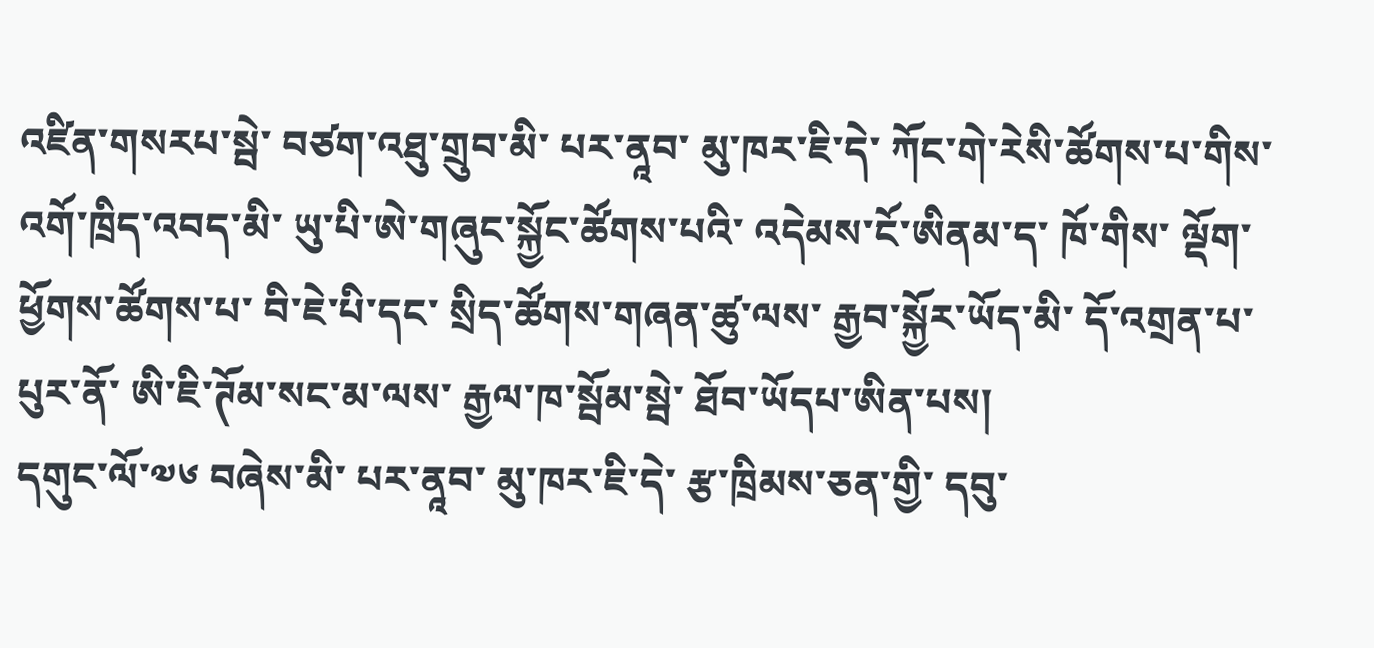འཛིན་གསརཔ་སྦེ་ བཙག་འཐུ་གྲུབ་མི་ པར་ནཱབ་ མུ་ཁར་ཇི་དེ་ ཀོང་གེ་རེསི་ཚོགས་པ་གིས་ འགོ་ཁྲིད་འབད་མི་ ཡུ་པི་ཨེ་གཞུང་སྐྱོང་ཚོགས་པའི་ འདེམས་ངོ་ཨིནམ་ད་ ཁོ་གིས་ ལྡོག་ཕྱོགས་ཚོགས་པ་ བི་ཇེ་པི་དང་ སྲིད་ཚོགས་གཞན་ཚུ་ལས་ རྒྱབ་སྐྱོར་ཡོད་མི་ དོ་འགྲན་པ་ པུར་ནོ་ ཨི་ཇི་ཊོམ་སང་མ་ལས་ རྒྱལ་ཁ་སྦོམ་སྦེ་ ཐོབ་ཡོདཔ་ཨིན་པས།
དགུང་ལོ་༧༦ བཞེས་མི་ པར་ནཱབ་ མུ་ཁར་ཇི་དེ་ རྩ་ཁྲིམས་ཅན་གྱི་ དབུ་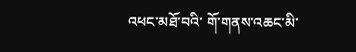འཕང་མཐོ་བའི་ གོ་གནས་འཆང་མི་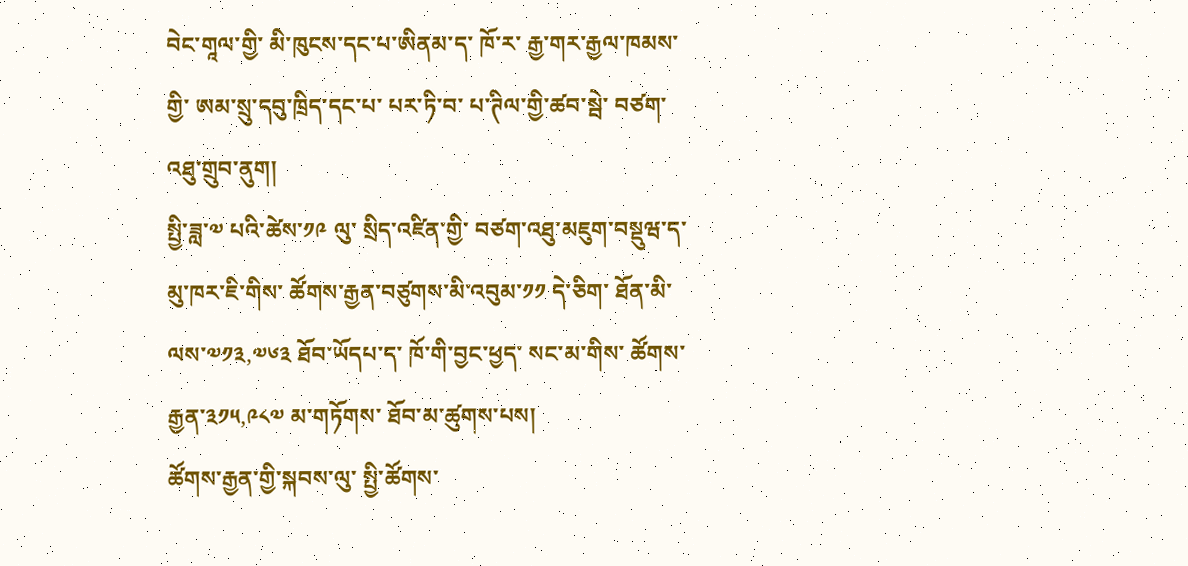བེང་གཱལ་གྱི་ མི་ཁུངས་དང་པ་ཨིནམ་ད་ ཁོ་ར་ རྒྱ་གར་རྒྱལ་ཁམས་གྱི་ ཨམ་སྲུ་དབུ་ཁྲིད་དང་པ་ པར་ཏི་བ་ པ་ཊིལ་གྱི་ཚབ་སྦེ་ བཙག་འཐུ་གྲུབ་ནུག།
སྤྱི་ཟླ་༧ པའི་ཚེས་༡༩ ལུ་ སྲིད་འཛིན་གྱི་ བཙག་འཐུ་མཇུག་བསྡུཝ་ད་ མུ་ཁར་ཇི་གིས་ ཚོགས་རྒྱན་བཙུགས་མི་འབུམ་༡༡ དེ་ཅིག་ ཐོན་མི་ལས་༧༡༣,༧༦༣ ཐོབ་ཡོདཔ་ད་ ཁོ་གི་བྱང་ཕྱད་ སང་མ་གིས་ ཚོགས་རྒྱན་༣༡༥,༩༨༧ མ་གཏོགས་ ཐོབ་མ་ཚུགས་པས།
ཚོགས་རྒྱན་གྱི་སྐབས་ལུ་ སྤྱི་ཚོགས་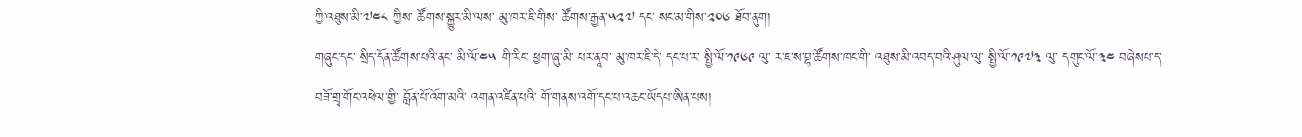ཀྱི་འཐུས་མི་༧༤༨ ཀྱིས་ ཚོགས་སྐྱུར་མི་ལས་ མུ་ཁར་ཇི་གིས་ ཚོགས་རྒྱན་༥༢༧ དང་ སང་མ་གིས་༢༠༦ ཐོབ་ནུག།
གཞུང་དང་ སྲིད་དོན་ཚོགས་པའི་ནང་ མི་ལོ་༤༥ གི་རིང་ ཕྱག་ཞུ་མི་ པར་ནཱབ་ མུ་ཁར་ཇི་དེ་ དང་པ་ར་ སྤྱི་ལོ་༡༩༦༩ ལུ་ ར་ཇ་ས་བྷ་ཚོགས་ཁང་གི་ འཐུས་མི་འབད་བའི་ཤུལ་ལུ་ སྤྱི་ལོ་༡༩༧༣ ལུ་ དགུང་ལོ་༣༤ བཞེསཔ་ད་ བཟོ་གྲྭ་གོང་འཕེལ་གྱི་ བློན་པོ་འོག་མའི་ འགན་འཛིན་པའི་ གོ་གནས་འགོ་དང་པ་འཆང་ཡོདཔ་ཨིན་པས།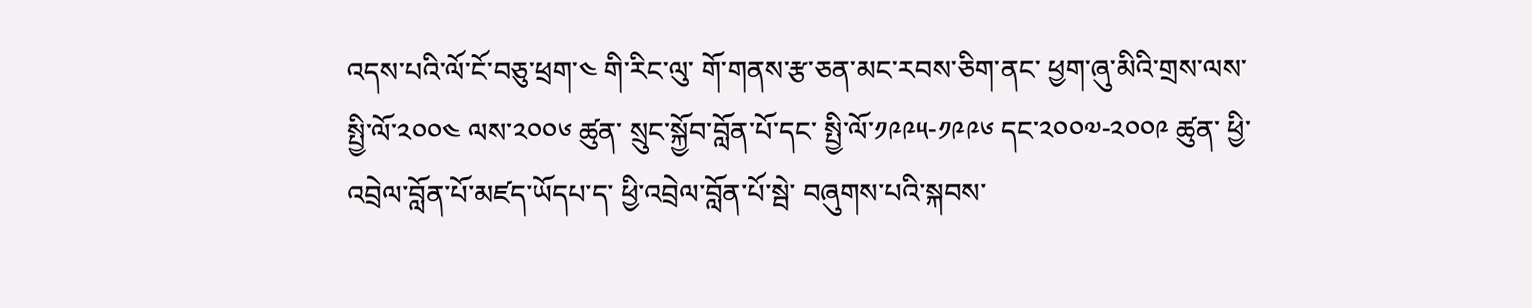འདས་པའི་ལོ་ངོ་བཅུ་ཕྲག་༤ གི་རིང་ལུ་ གོ་གནས་རྩ་ཅན་མང་རབས་ཅིག་ནང་ ཕྱག་ཞུ་མིའི་གྲས་ལས་ སྤྱི་ལོ་༢༠༠༤ ལས་༢༠༠༦ ཚུན་ སྲུང་སྐྱོབ་བློན་པོ་དང་ སྤྱི་ལོ་༡༩༩༥-༡༩༩༦ དང་༢༠༠༧-༢༠༠༩ ཚུན་ ཕྱི་འབྲེལ་བློན་པོ་མཛད་ཡོདཔ་ད་ ཕྱི་འབྲེལ་བློན་པོ་སྦེ་ བཞུགས་པའི་སྐབས་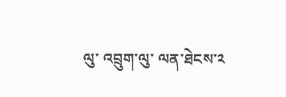ལུ་ འབྲུག་ལུ་ ལན་ཐེངས་༢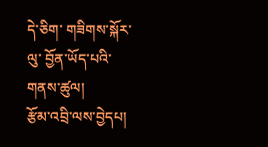དེ་ཅིག་ གཟིགས་སྐོར་ལུ་ བྱོན་ཡོད་པའི་གནས་ཚུལ།
རྩོམ་འབྲི་ལས་བྱེདཔ།